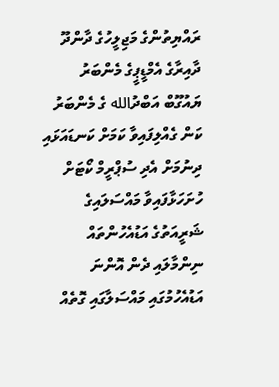ރައްޔިތުންގެ މަޖިލީހުގެ ދާންދޫ ދާއިރާގެ އެމްޑީޕީގެ މެންބަރު ޔައުގޫބް އަބްދުالله ގެ މެންބަރު ކަން ގެއްލިފައިވާ ކަމަށް ކަނޑައަޅައި ދިނުމަށް އެދި ސުޕްރީމް ކޯޓަށް ހުށަހަޅާފައިވާ މައްސަލައިގެ ޝަރީއަތުގެ އަޑުއެހުންތައް ނިންމާލައި ދެން އޮންނަ އަޑުއެހުމުގައި މައްސަލާގައި ގޮތެއް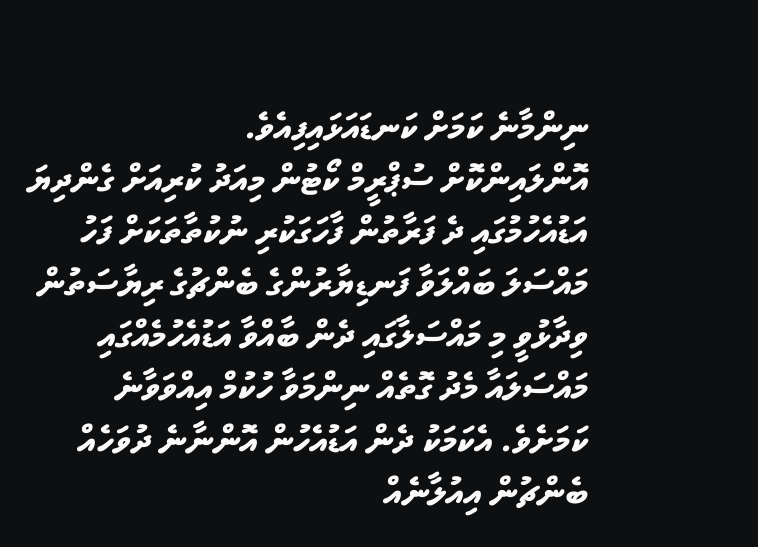ނިންމާނެ ކަމަށް ކަނޑައަޅައިފިއެވެ.
އޮންލައިންކޮށް ސުޕްރީމް ކޯޓުން މިއަދު ކުރިއަށް ގެންދިޔަ އަޑުއެހުމުގައި ދެ ފަރާތުން ފާހަގަކުރި ނުކުތާތަކަށް ފަހު މައްސަލަ ބައްލަވާ ފަނޑިޔާރުންގެ ބެންޗުގެ ރިޔާސަތުން ވިދާޅުވީ މި މައްސަލާގައި ދެން ބާއްވާ އަޑުއެހުމެއްގައި މައްސަލައާ މެދު ގޮތެއް ނިންމަވާ ހުކުމް އިއްވަވާނެ ކަމަށެވެ. އެކަމަކު ދެން އަޑުއެހުން އޮންނާނެ ދުވަހެއް ބެންޗުން އިއުލާނެއް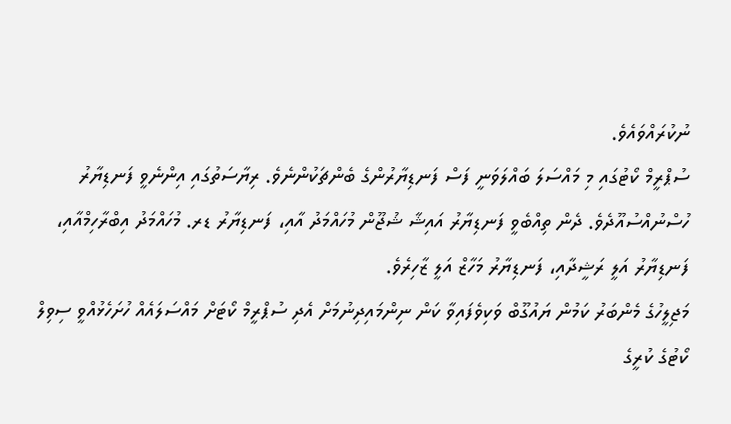ނުކުރައްވައެވެ.
ސުޕްރީމް ކޯޓުގައި މި މައްސަލަ ބައްލަވަނީ ފަސް ފަނޑިޔާރުންގެ ބެންޗަކުންނެވެ. ރިޔާސަތުގައި އިންނެވީ ފަނޑިޔާރު ހުސްނުއްސުއޫދެވެ. ދެން ތިއްބެވީ ފަނޑިޔާރު އައިޝާ ޝުޖޫން މުހައްމަދު އާއި، ފަނޑިޔާރު ޑރ. މުހައްމަދު އިބްރާހިމްއާއި، ފަނޑިޔާރު އަލީ ރަޝީދާއި، ފަނޑިޔާރު މަހާޒް އަލީ ޒާހިރެވެ.
މަޖިލީހުގެ މެންބަރު ކަމުން ޔައުގޫބް ވަކިވެފައިވާ ކަން ނިންމައިދިނުމަށް އެދި ސުޕްރީމް ކޯޓަށް މައްސަލައެއް ހުށަހެޅުއްވީ ސިވިލް ކޯޓުގެ ކުރީގެ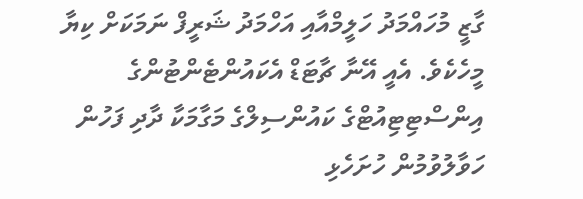ގާޒީ މުހައްމަދު ހަލީމްއާއި އަހްމަދު ޝަރީފް ނަމަކަށް ކިޔާ މީހެކެވެ. އެއީ އޭނާ ޗާޓަޑް އެކައުންޓެންޓުންގެ އިންސްޓިޓިއުޓްގެ ކައުންސިލްގެ މަގާމަކާ ދާދި ފަހުން ހަވާލުވުމުން ހުށަހެޅި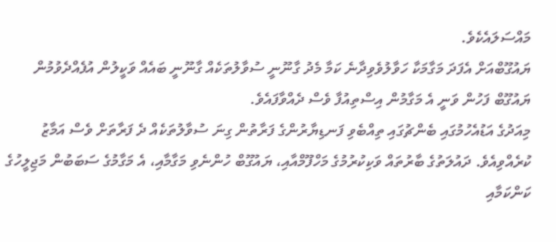މައްސަލައެކެވެ.
ޔައުގޫބްއަށް އެފަދަ މަގާމަކާ ހަވާލުވެވިދާނެ ކަމާ މެދު ގާނޫނީ ސުވާލުތަކެއް ގާނޫނީ ބައެއް ވަކީލުން އުފެއްދެވުމުން ޔައުގޫބް ފަހުން ވަނީ އެ މަގާމުން އިސްތިއުފާ ވެސް ދެއްވާފައެވެ.
މިއަދުގެ އަޑުއެހުމުގައި ބެންޗުގައި ތިއްބެވި ފަނޑިޔާރުންގެ ފަރާތުން ގިނަ ސުވާލުތަކެއް ދެ ފަރާތަށް ވެސް އަމާޒު ކުރެއްވިއެވެ. ދައުލަތުގެ ބާރުތައް ވަކިކުރުމުގެ މަހްފޫމްއާއި، ޔައުގޫބް ހުންނެވި މަގާމާއި، އެ މަގާމުގެ ސަބަބުން މަޖިލީހުގެ ކަންކަމާއި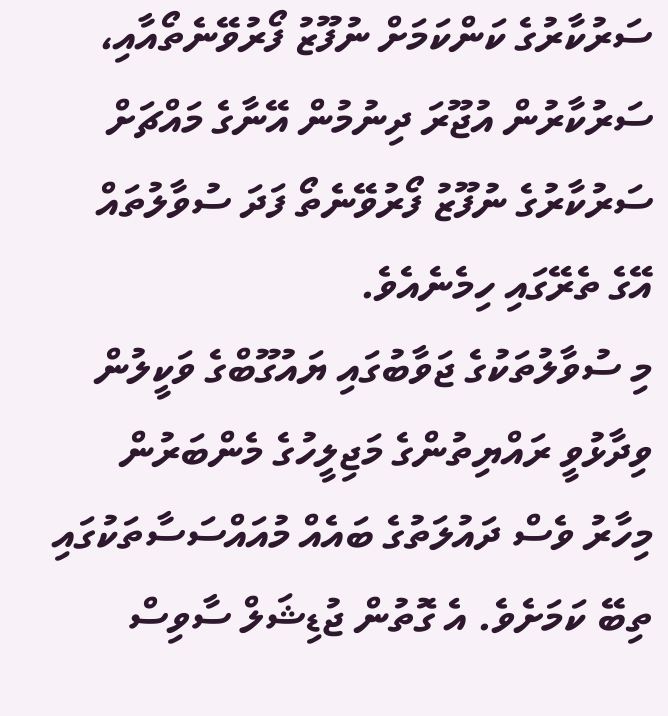ސަރުކާރުގެ ކަންކަމަށް ނުފޫޒު ފޯރުވޭނެތޯއާއި، ސަރުކާރުން އުޖޫރަ ދިނުމުން އޭނާގެ މައްޗަށް ސަރުކާރުގެ ނުފޫޒު ފޯރުވޭނެތޯ ފަދަ ސުވާލުތައް އޭގެ ތެރޭގައި ހިމެނެއެވެ.
މި ސުވާލުތަކުގެ ޖަވާބުގައި ޔައުގޫބްގެ ވަކީލުން ވިދާޅުވީ ރައްޔިތުންގެ މަޖިލީހުގެ މެންބަރުން މިހާރު ވެސް ދައުލަތުގެ ބައެއް މުއައްސަސާތަކުގައި ތިބޭ ކަމަށެވެ. އެ ގޮތުން ޖުޑިޝަލް ސާވިސް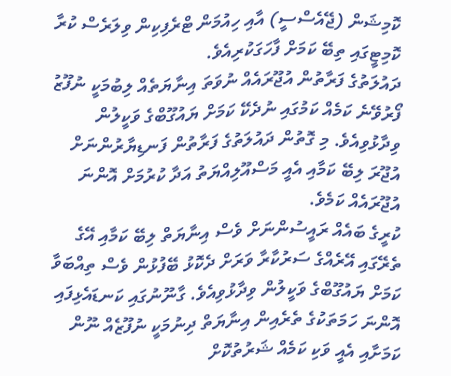ކޮމިޝަން (ޖޭއެސްސީ) އާއި ހިއުމަން ޓްރެފިކިން ވިލަރެސް ކުރާ ކޮމިޓީގައި ތިބޭ ކަމަށް ފާހަގަކުރިއެވެ.
ދައުލަތުގެ ފަރާތުން އުޖޫރައެއް ނުވަތަ އިނާޔަތެއް ލިބުމަކީ ނުފޫޒު ފޯރުވޭނެ ކަމެއް ކަމުގައި ނުދެކޭ ކަމަށް ޔައުގޫބްގެ ވަކީލުން ވިދާޅުވިއެވެ. މި ގޮތުން ދައުލަތުގެ ފަރާތުން ފަނޑިޔާރުންނަށް އުޖޫރަ ލިބޭ ކަމާއި އެއީ މަސްއޫލިއްޔަތު އަދާ ކުރުމަށް އޮންނަ އުޖޫރައެއް ކަމެވެ.
ކުރީގެ ބައެއް ރައީސުންނަށް ވެސް އިނާޔަތް ލިބޭ ކަމާއި އޭގެ ތެރޭގައި އޭރެއްގެ ސަރުކާރާ ވަރަށް ދެކޮޅު ބޭފުޅުން ވެސް ތިއްބަވާ ކަމަށް ޔައުގޫބްގެ ވަކީލުން ވިދާޅުވިއެވެ. ގާނޫނުގައި ކަނޑައެޅިފައި އޮންނަ ހަމަތަކުގެ ތެރެއިން އިނާޔަތް ދިނުމަކީ ނުފޫޒެއް ނޫން ކަމަށާއި އެއީ ވަކި ކަމެއް ޝަރުތުކޮށް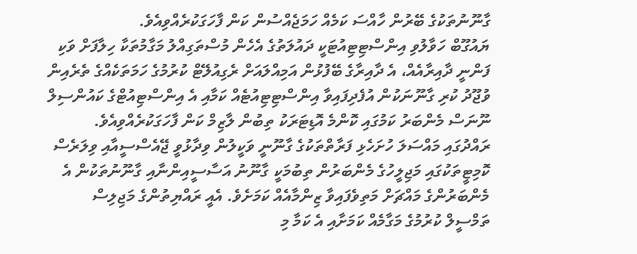ގާނޫނުތަކުގެ ބޭރުން ހާއްސަ ކަމެއް ހަމަޖެއްސުން ކަން ފާހަގަކުރެއްވިއެވެ.
ޔައުގޫބް ހަވާލުވި އިންސްޓިޓިއުޓަކީ ދައުލަތުގެ އެހެން މުސްތަގިއްލު މަގާމުތަކާ ހިލާފަށް ވަކި ފަންނީ ދާއިރާއެއް، އެ ދާއިރާގެ ބޭފުޅުން އަމިއްލައަށް ރެގިއުލޭޓް ކުރުމުގެ ހަމަތަކެއްގެ ތެރެއިން ވުޖޫދު ކުރި ގާނޫނަކުން އުފެދިފައިވާ އިންސްޓިޓިއުޓެއް ކަމާއި އެ އިންސްޓިއުޓްގެ ކައުންސިލް ނޫނަސް މެންބަރު ކަމުގައި ކޮންމެ އޮޑިޓަރަކު ތިބުން ލާޒިމް ކަން ފާހަގަކުރެއްވިއެވެ.
ރައްދުގައި މައްސަލަ ހުށަހެޅި ފަރާތްތަކުގެ ގާނޫނީ ވަކީލުން ވިދާޅުވީ ޖޭއެސްސީއާއި ވިލަރެސް ކޮމިޓީތަކުގައި މަޖިލީހުގެ މެންބަރުން ތިބުމަކީ ގާނޫނު އަސާސީއިންނާއި ގާނޫނުތަކުން އެ މެންބަރުންގެ މައްޗަށް މަތިވެފައިވާ ޒިންމާއެއް ކަމަށެވެ. އެއީ ރައްޔިތުންގެ މަޖިލިސް ތަމްސީލް ކުރުމުގެ މަގާމެއް ކަމަށާއި އެ ކަމާ މި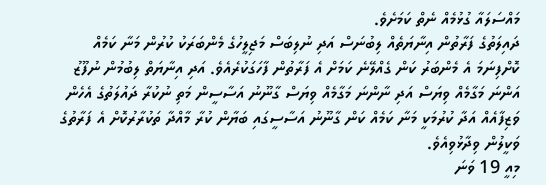މައްސަލައާ ގުޅުމެއް ނެތް ކަމަށެވެ.
ދައިލަތުގެ ފަރާތުން އިނާޔަތެއް ލިބުނަސް އަދި ނުލިބަސް މަޖިލީހުގެ މެންބަރަކު ކުރުން މަނާ ކަމެއް ކޮށްފިނަމަ އެ މެންބަރު ކަން ގެއްލޭނެ ކަމަށް އެ ފަރާތުން ފާހަގަކުރެއެވެ. އަދި އިނާޔަތް ލިބުމުން ނުފޫޒު އަންނަ މަގާމެއް ވިޔަސް އަދި ނާންނަ މަގާމެއް ވިޔަސް ގާނޫނު އަސާސީން މަތި ނުކުރާ ދައުލަތުގެ އެހެން ވަޒިފާއެއް އަދާ ކުރުމަކީ މަނާ ކަމެއް ކަން ގާނޫނު އަސާސީގައި ބަޔާން ކުރާ މާއްދާ ތަކުރާރުކޮށް އެ ފަރާތުގެ ވަކީލުން ވިދާޅުވިއެވެ.
މިއީ 19 ވަނަ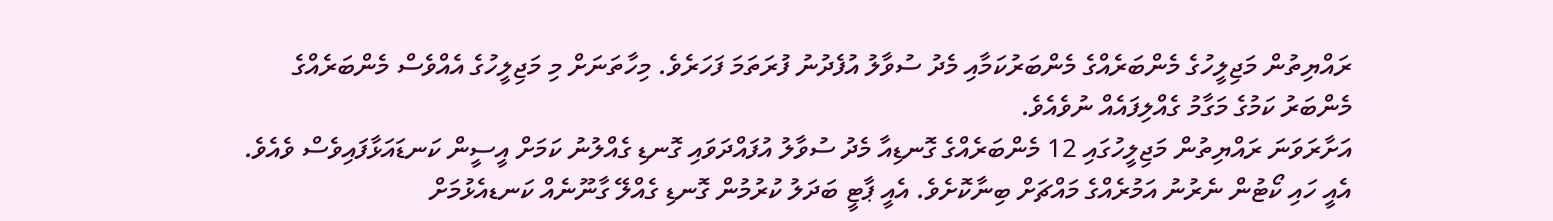ރައްޔިތުން މަޖިލީހުގެ މެންބަރެއްގެ މެންބަރުކަމާއި މެދު ސުވާލު އުފެދުނު ފުރަތަމަ ފަހަރެވެ. މިހާތަނަށް މި މަޖިލީހުގެ އެއްވެސް މެންބަރެއްގެ މެންބަރު ކަމުގެ މަގާމު ގެއްލިފައެއް ނުވެއެވެ.
އަށާރަވަނަ ރައްޔިތުން މަޖިލީހުގައި 12 މެންބަރެއްގެ ގޮނޑިއާ މެދު ސުވާލު އުފައްދަވައި ގޮނޑި ގެއްލުނު ކަމަށް އީސީން ކަނޑައަޅާފައިވެސް ވެއެވެ. އެއީ ހައި ކޯޓުން ނެރުނު އަމުރެއްގެ މައްޗަށް ބިނާކޮށެވެ. އެއީ ޕާޓީ ބަދަލު ކުރުމުން ގޮނޑި ގެއްލޭ ގާނޫނެއް ކަނޑއެޅުމަށް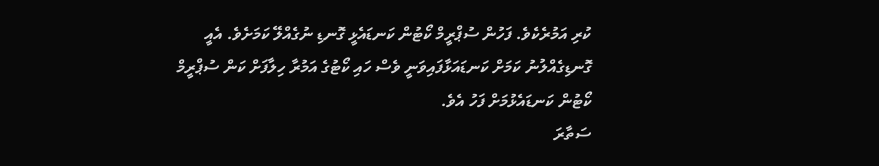ކުރި އަމުރެކެވެ. ފަހުން ސުޕްރީމް ކޯޓުން ކަނޑައެޅީ ގޮނޑި ނުގެއްލޭ ކަމަށެވެ. އެއީ ގޮނޑިގެއްލުނު ކަމަށް ކަނޑައަޅާފައިވަނީ ވެސް ހައި ކޯޓުގެ އަމުރާ ހިލާފަށް ކަން ސުޕްރީމް ކޯޓުން ކަނޑައެޅުމަށް ފަހު އެވެ.
ސަތާރަ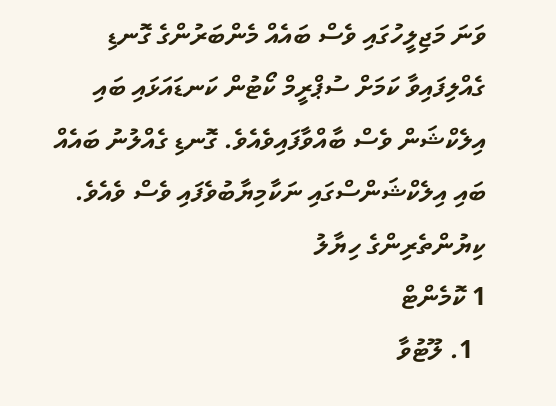ވަނަ މަޖިލީހުގައި ވެސް ބައެއް މެންބަރުންގެ ގޮނޑި ގެއްލިފައިވާ ކަމަށް ސުޕްރީމް ކޯޓުން ކަނޑައަޅައި ބައި އިލެކްޝަން ވެސް ބާއްވާފައިވެއެވެ. ގޮނޑި ގެއްލުނު ބައެއް ބައި އިލެކްޝަންސްގައި ނަކާމިޔާބުވެފައި ވެސް ވެއެވެ.
ކިޔުންތެރިންގެ ހިޔާލު
1 ކޮމެންޓް
  1. ލޫޓުވާ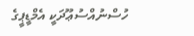ހުސްނުއްސުޢޫދަކީ އެމްޑީޕީގެ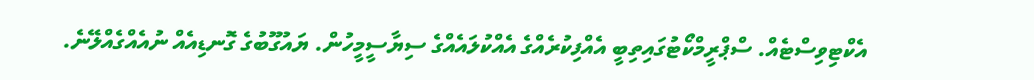އެކްޓިވިސްޓެއް. ސްޕްރީމްކޯޓުގައިތިބީ އެއްފިކުރެއްގެ އެއްކުލައެއްގެ ސިޔާސީމީހުން. ޔައުގޫބުގެ ގޮނޑިއެއް ނުއެއްގެއްލޭނެ.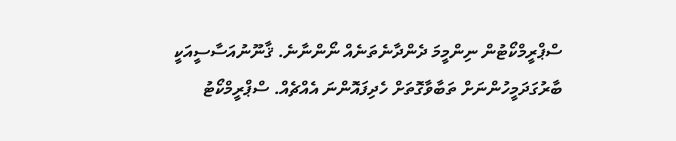ސްޕްރީމްކޯޓުން ނިންމީމަ ދެންދާނެތަނެއް ނޯންނާނެ. ޤާނޫނުއަސާސީއަކީ ބާރުގަދަމީހުންނަށް ތަބާވާގޮތަށް ހެދިފައޮންނަ އެއްޗެއް. ސްޕްރީމްކޯޓު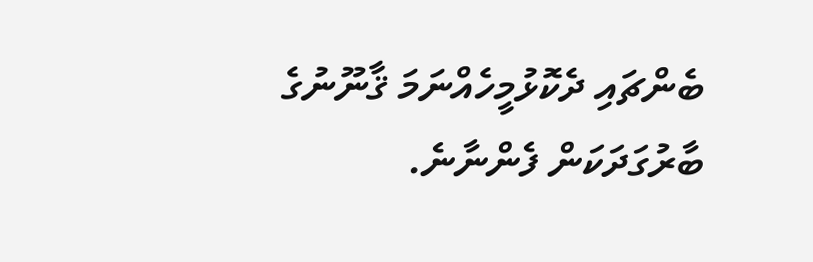ބެންޗައި ދެކޮޅުމީހެއްނަމަ ޤާނޫނުގެ ބާރުގަދަކަން ފެންނާނެ.